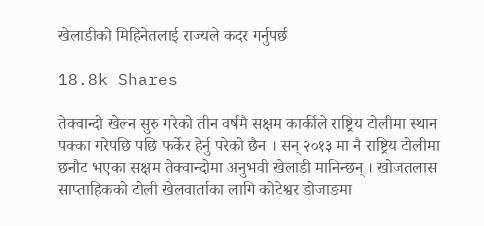खेलाडीको मिहिनेतलाई राज्यले कदर गर्नुपर्छ

18.8k Shares

तेक्वान्दो खेल्न सुरु गरेको तीन वर्षमै सक्षम कार्कीले राष्ट्रिय टोलीमा स्थान पक्का गरेपछि पछि फर्केर हेर्नु परेको छैन । सन् २०१३ मा नै राष्ट्रिय टोलीमा छनौट भएका सक्षम तेक्वान्दोमा अनुभवी खेलाडी मानिन्छन् । खोजतलास साप्ताहिकको टोली खेलवार्ताका लागि कोटेश्वर डोजाङमा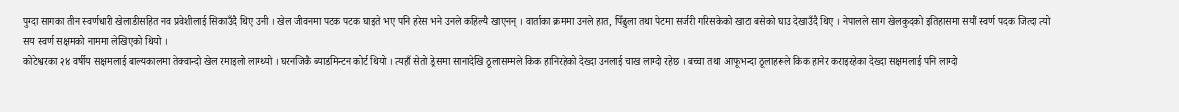पुग्दा सागका तीन स्वर्णधारी खेलाडीसहित नव प्रवेशीलाई सिकाउँदै थिए उनी । खेल जीवनमा पटक पटक घाइते भए पनि हरेस भने उनले कहिल्यै खाएनन् । वार्ताका क्रममा उनले हात, पिँढुला तथा पेटमा सर्जरी गरिसकेको खाटा बसेको घाउ देखाउँदै थिए । नेपालले साग खेलकुदको इतिहासमा सयौं स्वर्ण पदक जित्दा त्यो सय स्वर्ण सक्षमको नाममा लेखिएको थियो ।
कोटेश्वरका २४ वर्षीय सक्षमलाई बाल्यकालमा तेक्वान्दो खेल रमाइलो लाग्थ्यो । घरनजिकै ब्याडमिन्टन कोर्ट थियो । त्यहाँ सेतो ड्रेसमा सानादेखि ठूलासम्मले किक हानिरहेको देख्दा उनलाई चाख लाग्दो रहेछ । बच्चा तथा आफूभन्दा ठूलाहरूले किक हानेर कराइरहेका देख्दा सक्षमलाई पनि लाग्दो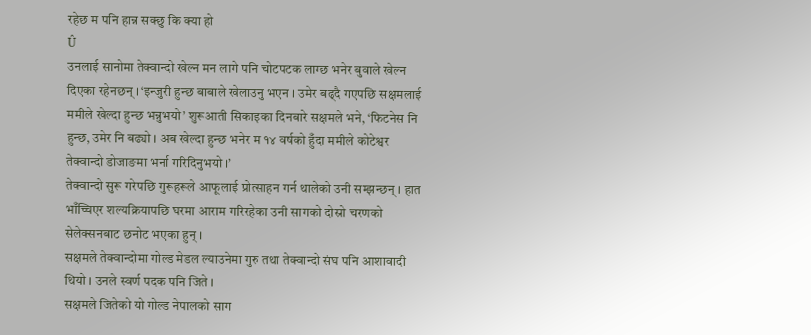रहेछ म पनि हान्न सक्छु कि क्या हो
Û
उनलाई सानोमा तेक्वान्दो खेल्न मन लागे पनि चोटपटक लाग्छ भनेर बुवाले खेल्न दिएका रहेनछन् । ‘इन्जुरी हुन्छ बाबाले खेलाउनु भएन । उमेर बढ्दै गएपछि सक्षमलाई ममीले खेल्दा हुन्छ भन्नुभयो’ शुरूआती सिकाइका दिनबारे सक्षमले भने, ‘फिटनेस नि हुन्छ, उमेर नि बढ्यो । अब खेल्दा हुन्छ भनेर म १४ वर्षको हुँदा ममीले कोटेश्वर तेक्वान्दो डोजाङमा भर्ना गरिदिनुभयो ।’
तेक्वान्दो सुरू गरेपछि गुरूहरूले आफूलाई प्रोत्साहन गर्न थालेको उनी सम्झन्छन् । हात भाँच्चिएर शल्यक्रियापछि घरमा आराम गरिरहेका उनी सागको दोस्रो चरणको सेलेक्सनबाट छनोट भएका हुन् ।
सक्षमले तेक्वान्दोमा गोल्ड मेडल ल्याउनेमा गुरु तथा तेक्वान्दो संघ पनि आशावादी थियो । उनले स्वर्ण पदक पनि जिते ।
सक्षमले जितेको यो गोल्ड नेपालको साग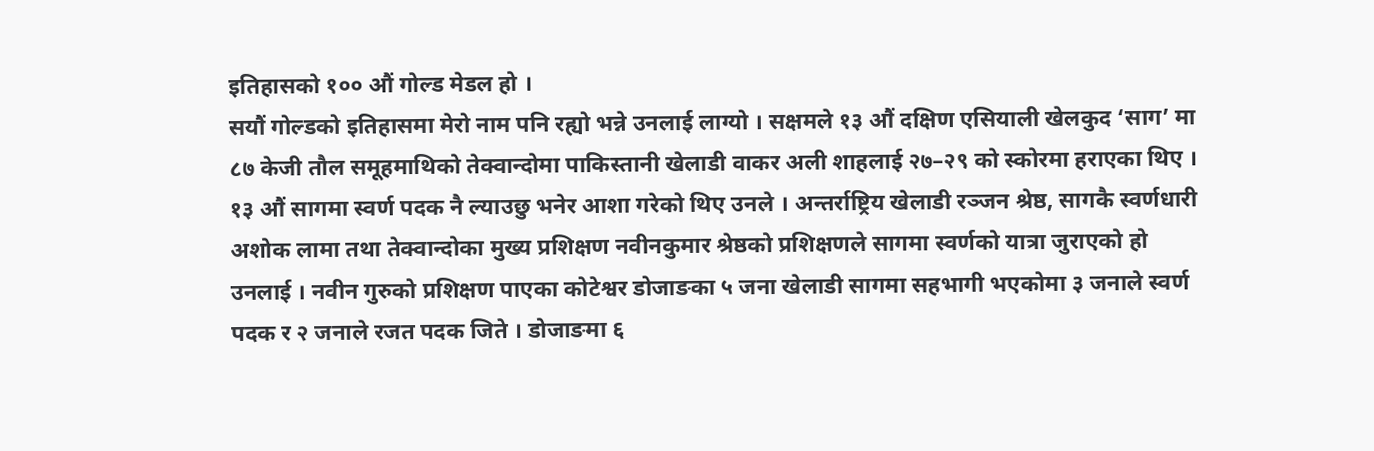इतिहासको १०० औं गोल्ड मेडल हो ।
सयौं गोल्डको इतिहासमा मेरो नाम पनि रह्यो भन्ने उनलाई लाग्यो । सक्षमले १३ औं दक्षिण एसियाली खेलकुद ‘साग’ मा ८७ केजी तौल समूहमाथिको तेक्वान्दोमा पाकिस्तानी खेलाडी वाकर अली शाहलाई २७–२९ को स्कोरमा हराएका थिए ।
१३ औं सागमा स्वर्ण पदक नै ल्याउछु भनेर आशा गरेको थिए उनले । अन्तर्राष्ट्रिय खेलाडी रञ्जन श्रेष्ठ, सागकै स्वर्णधारी अशोक लामा तथा तेक्वान्दोका मुख्य प्रशिक्षण नवीनकुमार श्रेष्ठको प्रशिक्षणले सागमा स्वर्णको यात्रा जुराएको हो उनलाई । नवीन गुरुको प्रशिक्षण पाएका कोटेश्वर डोजाङका ५ जना खेलाडी सागमा सहभागी भएकोमा ३ जनाले स्वर्ण पदक र २ जनाले रजत पदक जिते । डोजाङमा ६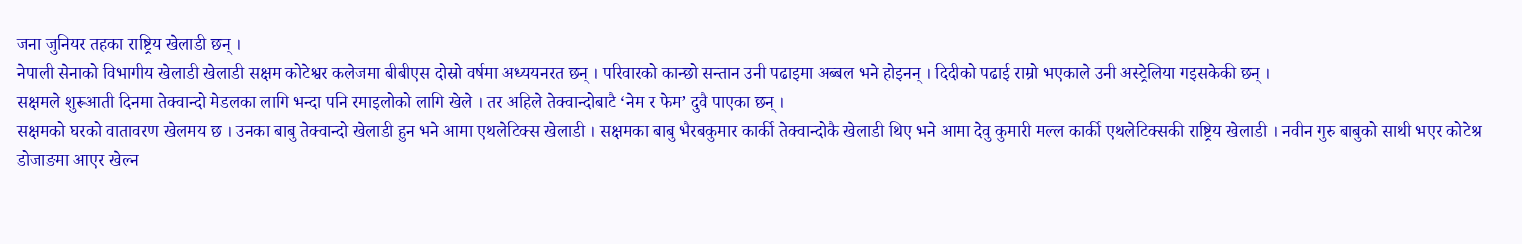जना जुनियर तहका राष्ट्रिय खेलाडी छन् ।
नेपाली सेनाको विभागीय खेलाडी खेलाडी सक्षम कोटेश्वर कलेजमा बीबीएस दोस्रो वर्षमा अध्ययनरत छन् । परिवारको कान्छो सन्तान उनी पढाइमा अब्बल भने होइनन् । दिदीको पढाई राम्रो भएकाले उनी अस्ट्रेलिया गइसकेकी छन् ।
सक्षमले शुरूआती दिनमा तेक्वान्दो मेडलका लागि भन्दा पनि रमाइलोको लागि खेले । तर अहिले तेक्वान्दोबाटै ‘नेम र फेम’ दुवै पाएका छन् ।
सक्षमको घरको वातावरण खेलमय छ । उनका बाबु तेक्वान्दो खेलाडी हुन भने आमा एथलेटिक्स खेलाडी । सक्षमका बाबु भैरबकुमार कार्की तेक्वान्दोकै खेलाडी थिए भने आमा देवु कुमारी मल्ल कार्की एथलेटिक्सकी राष्ट्रिय खेलाडी । नवीन गुरु बाबुको साथी भएर कोटेश्र डोजाङमा आएर खेल्न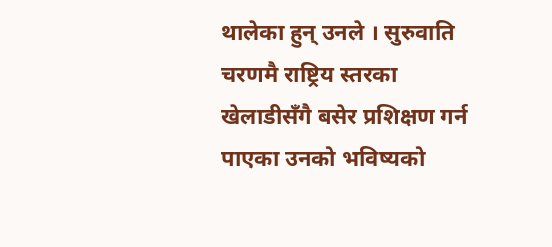थालेका हुन् उनले । सुरुवाति चरणमै राष्ट्रिय स्तरका खेलाडीसँगै बसेर प्रशिक्षण गर्न पाएका उनको भविष्यको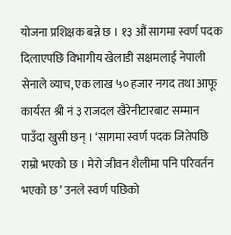योजना प्रशिक्षक बन्ने छ । १३ औं सागमा स्वर्ण पदक दिलाएपछि विभागीय खेलाडी सक्षमलाई नेपाली सेनाले व्याच, एक लाख ५० हजार नगद तथा आफू कार्यरत श्री नं ३ राजदल खैरेनीटारबाट सम्मान पाउँदा खुसी छन् । ‘सागमा स्वर्ण पदक जितेपछि राम्रो भएको छ । मेरो जीवन शैलीमा पनि परिवर्तन भएको छ’ उनले स्वर्ण पछिको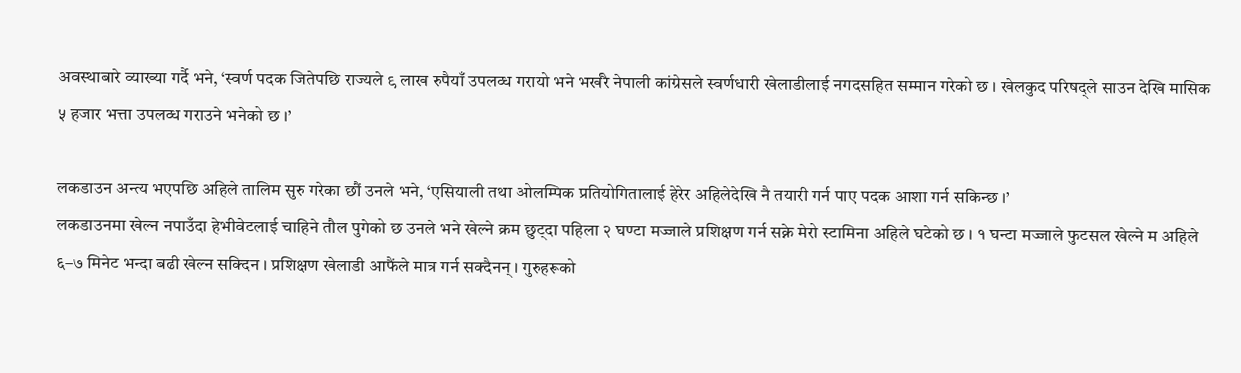अवस्थाबारे व्याख्या गर्दै भने, ‘स्वर्ण पदक जितेपछि राज्यले ९ लाख रुपैयाँ उपलव्ध गरायो भने भर्खरै नेपाली कांग्रेसले स्वर्णधारी खेलाडीलाई नगदसहित सम्मान गरेको छ । खेलकुद परिषद्ले साउन देखि मासिक ५ हजार भत्ता उपलव्ध गराउने भनेको छ ।’

लकडाउन अन्त्य भएपछि अहिले तालिम सुरु गरेका छौं उनले भने, ‘एसियाली तथा ओलम्पिक प्रतियोगितालाई हेरेर अहिलेदेखि नै तयारी गर्न पाए पदक आशा गर्न सकिन्छ ।’
लकडाउनमा खेल्न नपाउँदा हेभीवेटलाई चाहिने तौल पुगेको छ उनले भने खेल्ने क्रम छुट्दा पहिला २ घण्टा मज्जाले प्रशिक्षण गर्न सक्ने मेरो स्टामिना अहिले घटेको छ । १ घन्टा मज्जाले फुटसल खेल्ने म अहिले ६–७ मिनेट भन्दा बढी खेल्न सक्दिन । प्रशिक्षण खेलाडी आफैंले मात्र गर्न सक्दैनन् । गुरुहरूको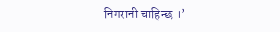निगरानी चाहिन्छ ।’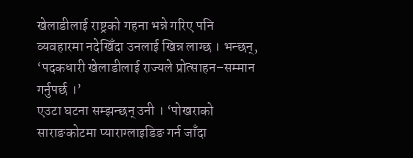खेलाडीलाई राष्ट्रको गहना भन्ने गरिए पनि व्यवहारमा नदेखिँदा उनलाई खिन्न लाग्छ । भन्छन्, ‘पदकधारी खेलाडीलाई राज्यले प्रोत्साहन–सम्मान गर्नुपर्छ ।’
एउटा घटना सम्झन्छन् उनी । ‘पोखराको साराङकोटमा प्याराग्लाइडिङ गर्न जाँदा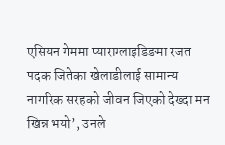एसियन गेममा प्याराग्लाइडिङमा रजत पदक जितेका खेलाडीलाई सामान्य नागरिक सरहको जीवन जिएको देख्दा मन खिन्न भयो’, उनले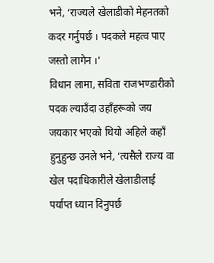भने, ‘राज्यले खेलाडीको मेहनतको कदर गर्नुपर्छ । पदकले महत्व पाए जस्तो लागेन ।’
विधान लामा, सविता राजभण्डारीको पदक ल्याउँदा उहाँहरूको जय जयकार भएको थियो अहिले कहाँ हुनुहुन्छ उनले भने, ‘त्यसैले राज्य वा खेल पदाधिकारीले खेलाडीलाई पर्याप्त ध्यान दिनुपर्छ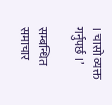। चासो व्यक्त गर्नुपर्छ ।’

सम्बन्धित समाचार